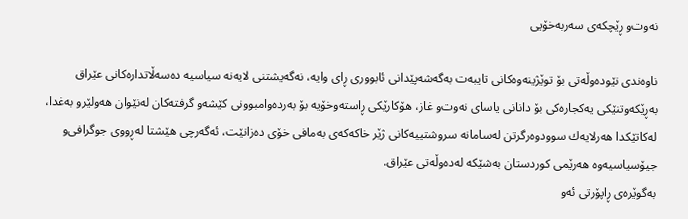نه‌وت‌و ڕێچكه‌ی‌ سه‌ربه‌خۆیی‌

ناوه‌ندی‌ نێوده‌وڵه‌تی‌ بۆ توێژینه‌وه‌كانی‌ تایبه‌ت به‌گه‌شه‌پێدانی‌ ئابووری‌ ڕای وایه‌، نه‌گه‌یشتنی‌ لایه‌نه‌ سیاسیه‌ ده‌سه‌ڵاتداره‌كانی‌ عێراق به‌ڕێكه‌وتنێكی‌ یه‌كجاره‌كی‌ بۆ دانانی‌ یاسای‌ نه‌وت‌و غاز، هۆكارێكی‌ ڕاسته‌وخۆیه‌ بۆ به‌رده‌وامبوونی‌ كێشه‌و گرفته‌كان له‌نێوان هه‌ولێرو به‌غدا، له‌كاتێكدا هه‌رلایه‌ك سوودوه‌رگرتن له‌سامانه‌ سروشتییه‌كانی‌ ژێر خاكه‌كه‌ی‌ به‌مافی‌ خۆی‌ ده‌زانێت، ئه‌گه‌رچی‌ هێشتا له‌ڕووی‌ جوگرافی‌‌و جیۆسیاسیه‌وه‌ هه‌رێمی‌ كوردستان به‌شێكه‌ له‌ده‌وڵه‌تی‌ عێراق.
به‌گوێره‌ی‌ ڕاپۆرتی‌ ئه‌و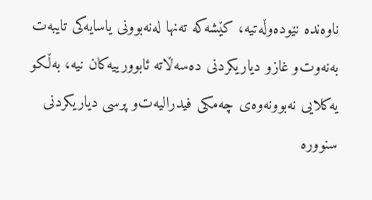ناوه‌نده‌ نێوده‌وڵه‌تیه‌، كێشه‌كه‌ ته‌نها له‌نه‌بوونی‌ یاسایه‌كی‌ تایبه‌ت به‌نه‌وت‌و غازو دیاریكردنی‌ ده‌سه‌ڵاته‌ ئابوورییه‌كان نیه‌، به‌ڵكو یه‌كلایی نه‌بوونه‌وه‌ی‌ چه‌مكی‌ فیدرالیه‌ت‌و پرسی‌ دیاریكردنی‌ سنووره‌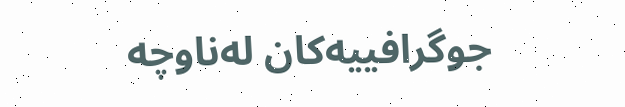جوگرافییه‌كان له‌ناوچه‌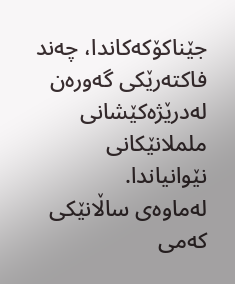جێناكۆكه‌كاندا، چه‌ند فاكته‌رێكی‌ گه‌وره‌ن له‌درێژه‌كێشانی‌ ململانێكانی‌ نێوانیاندا.
له‌ماوه‌ی‌ ساڵانێكی‌ كه‌می‌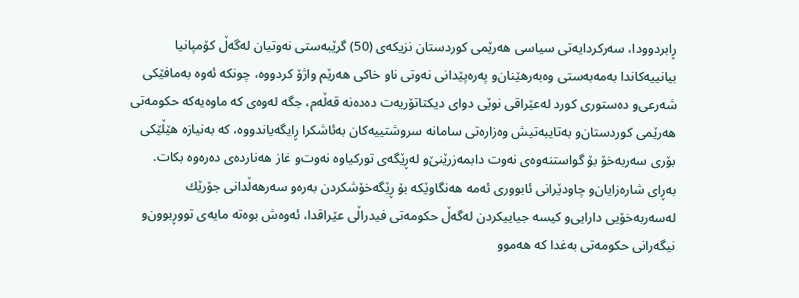ڕابردوودا، سه‌ركردایه‌تی‌ سیاسی‌ هه‌رێمی‌ كوردستان نزیكه‌ی‌ (50) گرێبه‌ستی‌ نه‌وتیان له‌گه‌ڵ كۆمپانیا بیانییه‌كاندا به‌مه‌به‌ستی‌ وه‌به‌رهێنان‌و په‌ره‌پێدانی‌ نه‌وتی‌ ناو خاكی‌ هه‌رێم واژۆ كردووه‌، چونكه‌ ئه‌وه‌ به‌مافێكی‌ شه‌رعی‌‌و ده‌ستوری‌ كورد له‌عێراقی‌ نوێی‌ دوای‌ دیكتاتۆریه‌ت ده‌ده‌نه‌ قه‌ڵه‌م، جگه‌ له‌وه‌ی‌ كه‌ ماوه‌یه‌كه‌ حكومه‌تی‌ هه‌رێمی‌ كوردستان‌و به‌تایبه‌تیش وه‌زاره‌تی‌ سامانه‌ سروشتییه‌كان به‌ئاشكرا ڕایگه‌یاندووه‌، كه‌ به‌نیازه‌ هێڵێكی‌ بۆری‌ سه‌ربه‌خۆ بۆ گواستنه‌وه‌ی‌ نه‌وت دابمه‌زرێنێ‌‌و له‌ڕێگه‌ی‌ توركیاوه‌ نه‌وت‌و غاز هه‌نارده‌ی‌ ده‌ره‌وه‌ بكات.
به‌ڕای‌ شاره‌زایان‌و چاودێرانی‌ ئابووری ئه‌مه‌ هه‌نگاوێكه‌ بۆ ڕێگه‌خۆشكردن به‌ره‌و سه‌رهه‌ڵدانی‌ جۆرێك له‌سه‌ربه‌خۆیی‌ دارایی‌‌و كیسه‌ جیاییكردن له‌گه‌ڵ حكومه‌تی‌ فیدراڵی‌ عێراقدا، ئه‌وه‌ش بوه‌ته‌ مایه‌ی‌ تووڕبوون‌و نیگه‌رانی‌ حكومه‌تی‌ به‌غدا كه‌ هه‌موو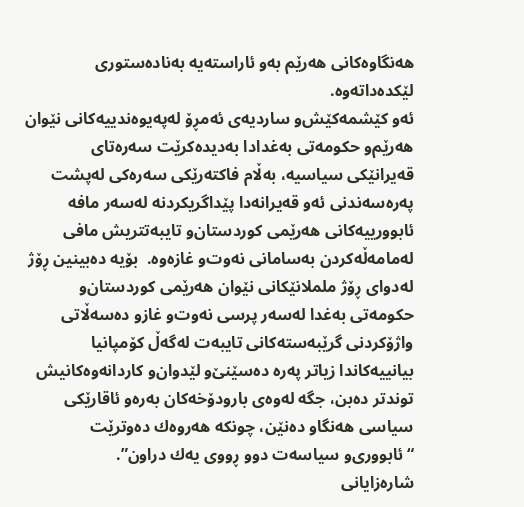هه‌نگاوه‌كانی‌ هه‌رێم به‌و ئاراسته‌یه‌ به‌ناده‌ستوری‌ لێكده‌داته‌وه‌.
ئه‌و كێشمه‌كێش‌و ساردیه‌ی‌ ئه‌مڕۆ له‌په‌یوه‌ندییه‌كانی‌ نێوان هه‌رێم‌و حكومه‌تی‌ به‌غدادا به‌دیده‌كرێت سه‌ره‌تای‌ قه‌یرانێكی‌ سیاسیه‌، به‌ڵام فاكته‌رێكی‌ سه‌ره‌كی‌ له‌پشت په‌ره‌سه‌ندنی‌ ئه‌و قه‌یرانه‌دا پێداگریكردنه‌ له‌سه‌ر مافه‌ ئابوورییه‌كانی‌ هه‌رێمی‌ كوردستان‌و تایبه‌تتریش مافی‌ له‌مامه‌ڵه‌كردن به‌سامانی‌ نه‌وت‌و غازه‌وه‌.  بۆیه‌ ده‌بینین ڕۆژ له‌دوای‌ ڕۆژ ململانێكانی‌ نێوان هه‌رێمی‌ كوردستان‌و حكومه‌تی‌ به‌غدا له‌سه‌ر پرسی‌ نه‌وت‌و غازو ده‌سه‌ڵاتی‌ واژۆكردنی‌ گرێبه‌سته‌كانی‌ تایبه‌ت له‌گه‌ڵ كۆمپانیا بیانییه‌كاندا زیاتر په‌ره‌ ده‌سێنێ‌‌و لێدوان‌و كاردانه‌وه‌كانیش توندتر ده‌بن، جگه‌ له‌وه‌ی‌ بارودۆخه‌كان به‌ره‌و ئاقارێكی‌ سیاسی‌ هه‌نگاو ده‌نێن، چونكه‌ هه‌روه‌ك ده‌وترێت “ئابووری‌‌و سیاسه‌ت دوو ڕووی‌ یه‌ك دراون”.
شاره‌زایانی‌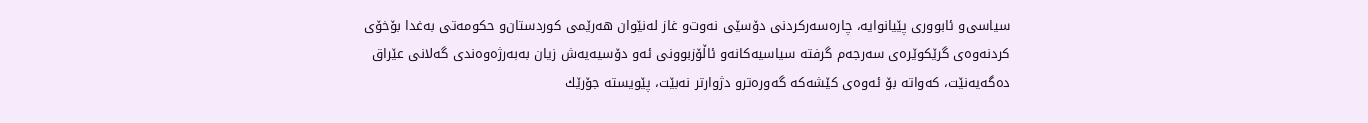سیاسی‌‌و ئابووری‌ پێیانوایه‌، چاره‌سه‌ركردنی‌ دۆسێی‌ نه‌وت‌و غاز له‌نێوان هه‌رێمی‌ كوردستان‌و حكومه‌تی‌ به‌غدا بۆخۆی‌ كردنه‌وه‌ی‌ گرێكوێره‌ی‌ سه‌رجه‌م گرفته‌ سیاسیه‌كانه‌‌و ئاڵۆزبوونی‌ ئه‌و دۆسیه‌یه‌ش زیان به‌به‌رژه‌وه‌ندی‌ گه‌لانی‌ عێراق ده‌گه‌یه‌نێت، كه‌واته‌ بۆ ئه‌وه‌ی‌ كێشه‌كه‌ گه‌وره‌ترو دژوارتر نه‌بێت، پێویسته‌ جۆرێك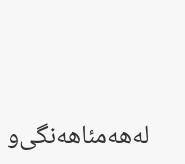له‌هه‌مئاهه‌نگی‌‌و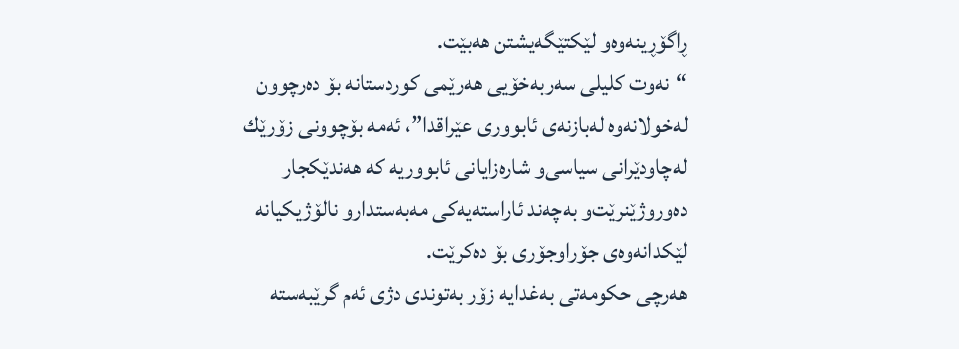ڕاگۆڕینه‌وه‌‌و لێكتێگه‌یشتن هه‌بێت.
“نه‌وت كلیلی‌ سه‌ربه‌خۆیی‌ هه‌رێمی‌ كوردستانه‌ بۆ ده‌رچوون له‌خولانه‌وه‌ له‌بازنه‌ی‌ ئابووری‌ عێراقدا”، ئه‌مه‌ بۆچوونی‌ زۆرێك له‌چاودێرانی‌ سیاسی‌‌و شاره‌زایانی‌ ئابووریه‌ كه‌ هه‌ندێكجار ده‌وروژێنرێت‌و به‌چه‌ند ئاراسته‌یه‌كی‌ مه‌به‌ستدارو نالۆژیكیانه‌ لێكدانه‌وه‌ی‌ جۆراوجۆری‌ بۆ ده‌كرێت.
هه‌رچی‌ حكومه‌تی‌ به‌غدایه‌ زۆر به‌توندی‌ دژی‌ ئه‌م گرێبه‌سته‌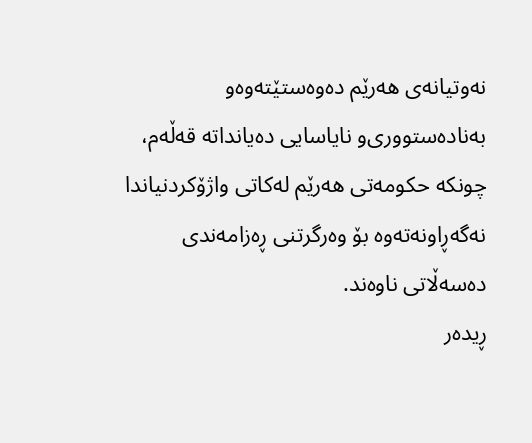نه‌وتیانه‌ی‌ هه‌رێم ده‌وه‌ستێته‌وه‌‌و به‌ناده‌ستووری‌‌و نایاسایی‌ ده‌یانداته‌ قه‌ڵه‌م، چونكه‌ حكومه‌تی‌ هه‌رێم له‌كاتی‌ واژۆكردنیاندا نه‌گه‌ڕاونه‌ته‌وه‌ بۆ وه‌رگرتنی‌ ڕه‌زامه‌ندی‌ ده‌سه‌ڵاتی‌ ناوه‌ند.
ڕیده‌ر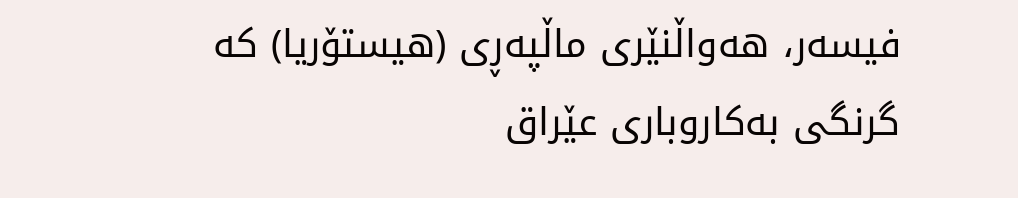فیسه‌ر، هه‌واڵنێری‌ ماڵپه‌ڕی‌ (هیستۆریا) كه‌ گرنگی‌ به‌كاروباری‌ عێراق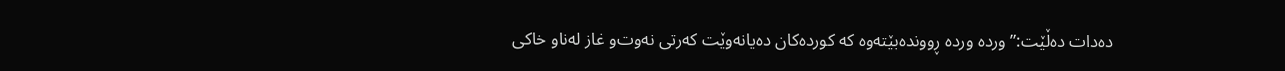ده‌دات ده‌ڵێت:”ورده‌ ورده‌ ڕوونده‌بێته‌وه‌ كه‌ كورده‌كان ده‌یانه‌وێت كه‌رتی‌ نه‌وت‌و غاز له‌ناو خاكی‌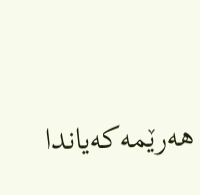هه‌رێمه‌كه‌یاندا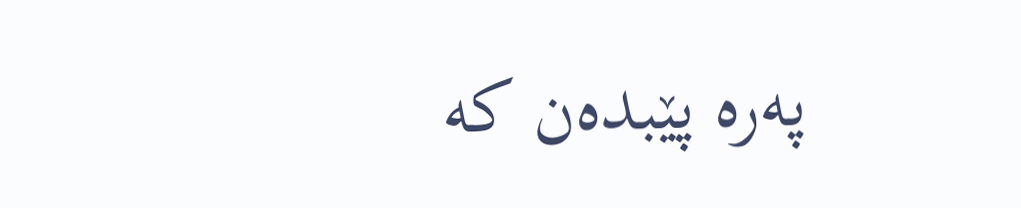په‌ره‌ پێبده‌ن كه‌